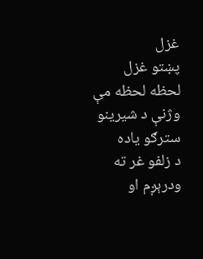غزل
پښتو غزل
لحظه لحظه مې وژنې د شيرينو سترګو ياده
د زلفو غر ته ودرېږم او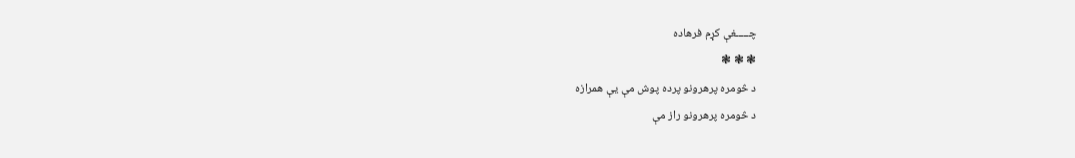چـــــغې کړم فرهاده
❃ ❃ ❃
د څومره پرهرونو پرده پوش مې يې همرازه
د څومره پرهرونو راز مې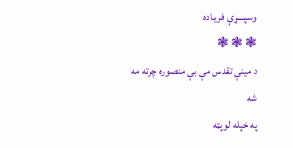وسپــــړې فريـاده
❃ ❃ ❃
د مينې تقدس مې بې منصوره چرته مه شه
په خپله لوپټه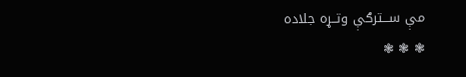مې ســـترګې وتــړه جلاده
❃ ❃ ❃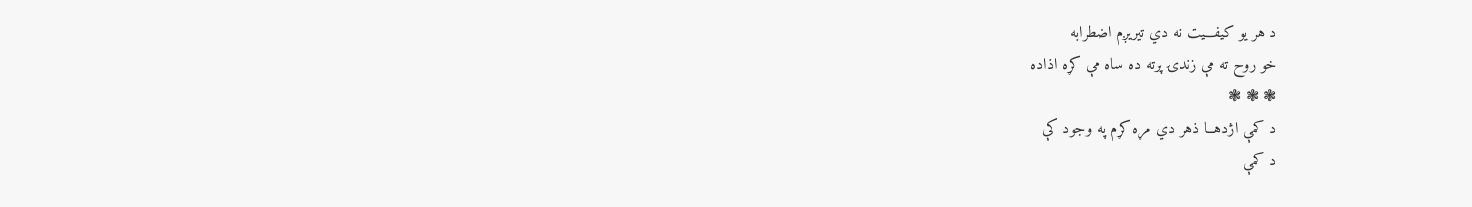د هر يو کيفـــيت نه دي تيريږم اضطرابه
خو روح ته مې زندۍ پرته ده ساه مې کړه اذاده
❃ ❃ ❃
د کمې اژدهــا ذهر دي مړه کړم په وجود کې
د کمې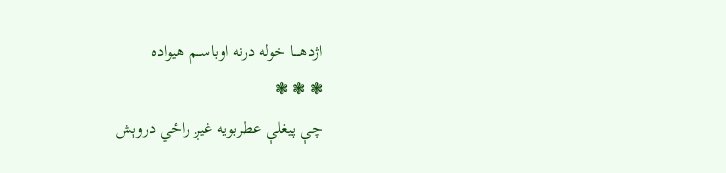اژدهــــا خوله درنه اوباســم هيواده
❃ ❃ ❃
چې پيغلې عطربويه غيږ راځي دروېش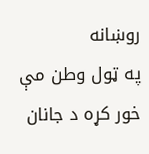روښانه
په ټول وطن مې خور کړه د جانان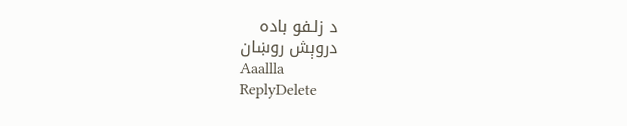د زلـفو باده
دروېش روښان
Aaallla
ReplyDelete